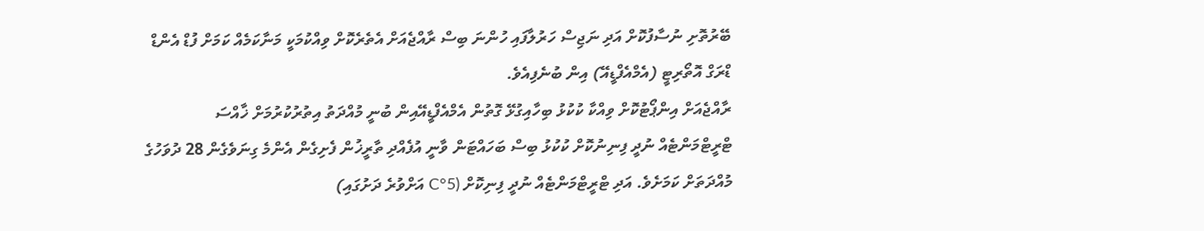ބޭރުތޮށި ނުސާފުކޮށް އަދި ނަޖިސް ހަރުލާފައި ހުންނަ ބިސް ރާއްޖެއަށް އެތެރެކޮށް ވިއްކުމަކީ މަނާކަމެއް ކަމަށް ފުޑް އެންޑް ޑްރަގް އޮތޯރިޓީ (އެމްއެފްޑީއޭ) އިން ބުނެފިއެވެ.
ރާއްޖެއަށް އިންޕޯޓުކޮށް ވިއްކާ ކުކުޅު ބިހާއިގުޅޭ ގޮތުން އެމްއެފްޑީއޭއިން ބުނީ މުއްދަތު އިތުރުކުރުމަށް ޚާއްސަ ޓްރީޓްމަންޓެއް ނުދީ ފިނިނުކޮށް ކުކުޅު ބިސް ބަހައްޓަން ވާނީ އުފެއްދި ތާރީޚުން ފެށިގެން އެންމެ ގިނަވެގެން 28 ދުވަހުގެ މުއްދަތަށް ކަމަށެވެ. އަދި ޓްރީޓްމަންޓެއް ނުދީ ފިނިކޮށް (5°C އަށްވުރެ ދަށުގައި)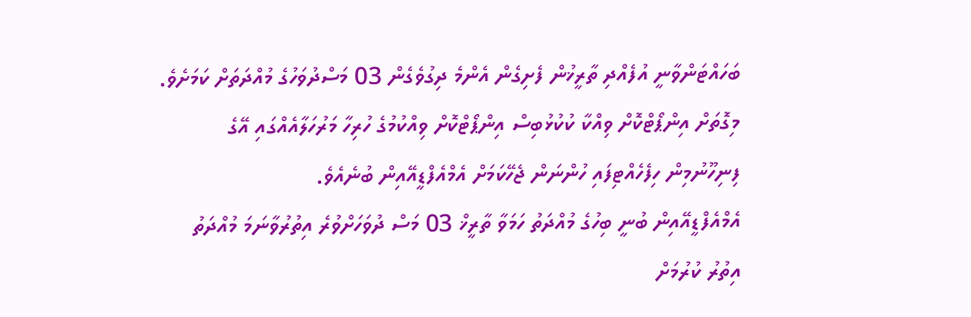ބަހައްޓަންވާނީ އުފެއްދި ތާރީޚުން ފެށިގެން އެންމެ ދިގުވެގެން 03 މަސްދުވަހުގެ މުއްދަތަށް ކަމަށެވެ. މިގޮތަށް އިންޕޯޓްކޮށް ވިއްކާ ކުކުޅުބިސް އިންޕޯޓްކޮށް ވިއްކުމުގެ ހުރިހާ މަރުހަލާއެއްގައި އޭގެ ފިނިހޫނުމިން ހިފެހެއްޓިފައި ހުންނަން ޖެހޭކަމަށް އެމްއެފްޑީއޭއިން ބުނެއެވެ.
އެމްއެފްޑީއޭއިން ބުނީ ބިހުގެ މުއްދަތު ހަމަވާ ތާރީޚް 03 މަސް ދުވަހަށްވުރެ އިތުރުވާނަމަ މުއްދަތު އިތުރު ކުރުމަށް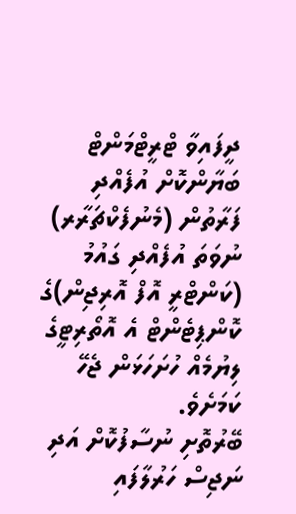ދީފައިވާ ޓްރީޓްމަންޓް ބަޔާންކޮށް އުފެއްދި ފަރާތުން (މެނުފެކްޗަރާރ) ނުވަތަ އުފެއްދި ގައުމު (ކަންޓްރީ އޮފް އޮރިޖިން)ގެ ކޮންޕިޓެންޓް އެ އޮތޯރިޓީގެ ލިޔުމެއް ހުށަހަޅަން ޖެހޭ ކަމަށެވެ.
ބޭރުތޮށި ނުސާފުކޮށް އަދި ނަޖިސް ހަރުލާފައި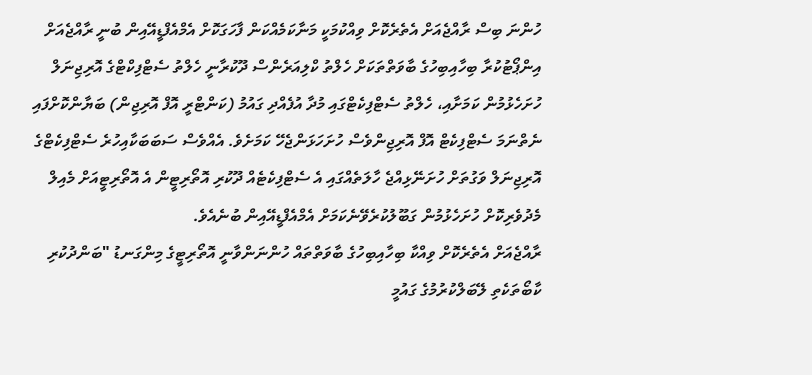ހުންނަ ބިސް ރާއްޖެއަށް އެތެރެކޮށް ވިއްކުމަކީ މަނާކަމެއްކަން ފާހަގަކޮށް އެމްއެފްޑީއޭއިން ބުނީ ރާއްޖެއަށް އިންޕޯޓުކުރާ ބިހާއިބިހުގެ ބާވަތްތަކަށް ހެލްތު ކްލިއަރެންސް ދޫކުރާނީ ހެލްތު ސެޓްފިކްޓްގެ އޮރިޖިނަލް ހުށަހެޅުމުން ކަމަށާއި، ހެލްތު ސެޓްފިކެޓްގައި މުދާ އުފެއްދި ގައުމު (ކަންޓްރީ އޮފް އޮރިޖިން) ބަޔާންކޮށްފައި ނެތްނަމަ ސެޓްފިކެޓް އޮފް އޮރިޖިންވެސް ހުށަހަޅަންޖެހޭ ކަމަށެވެ. އެއްވެސް ސަބަބަކާއިހުރެ ސެޓްފިކެޓްގެ އޮރިޖިނަލް ވަގުތަށް ހުށަނޭޅިއްޖެ ހާލަތެއްގައި އެ ސެޓްފިކެޓެއް ދޫކުރި އޮތޯރިޓީން އެ އޮތޯރިޓީއަށް މެއިލް މެދުވެރިކޮށް ހުށަހެޅުމުން ގަބޫލުކުރެވޭނެކަމަށް އެމްއެފްޑީއޭއިން ބުނެއެވެ.
ރާއްޖެއަށް އެތެރެކޮށް ވިއްކާ ބިހާއިބިހުގެ ބާވަތްތައް ހުންނަންވާނީ އޮތޯރިޓީގެ މިންގަނޑު "ބަންދުކުރި ކާބޯތަކެތި ލޭބަލްކުރުމުގެ ގައުމީ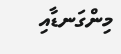މިންގަނޑާއި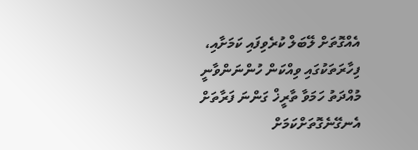އެއްގޮތަށް ލޭބަލް ކުރެވިފައި ކަމަށާއި، ފިހާރަތަކުގައި ވިއްކަން ހުންނަންވާނީ މުއްދަތު ހަމަވާ ތާރީޚް ގަންނަ ފަރާތަށް އެނގޭނެގޮތަށްކަމަށް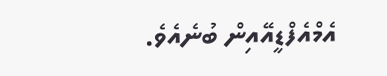އެމްއެފްޑީއޭއިން ބުނެއެވެ.